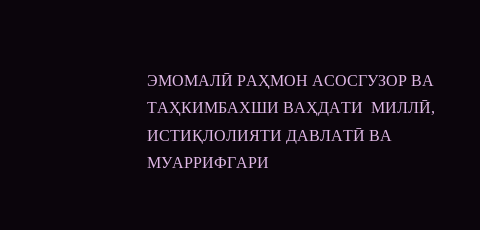ЭМОМАЛӢ РАҲМОН АСОСГУЗОР ВА ТАҲКИМБАХШИ ВАҲДАТИ  МИЛЛӢ,  ИСТИҚЛОЛИЯТИ ДАВЛАТӢ ВА МУАРРИФГАРИ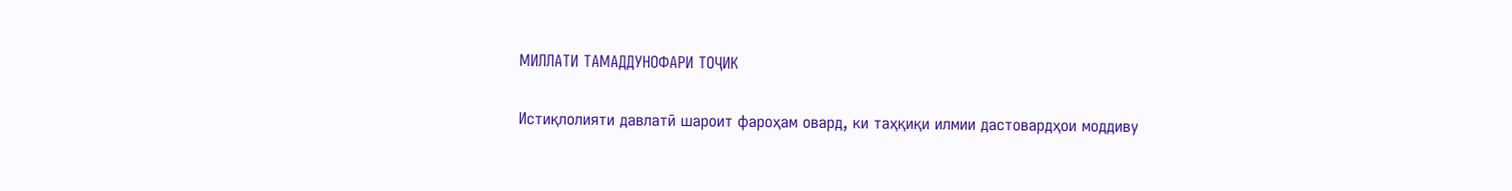МИЛЛАТИ ТАМАДДУНОФАРИ ТОҶИК

Истиқлолияти давлатӣ шароит фароҳам овард, ки таҳқиқи илмии дастовардҳои моддиву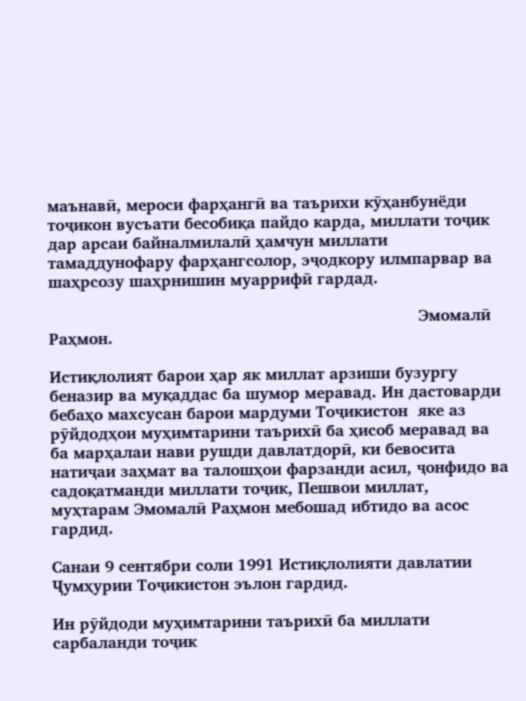маънавӣ, мероси фарҳангӣ ва таърихи кӯҳанбунёди тоҷикон вусъати бесобиқа пайдо карда, миллати тоҷик дар арсаи байналмилалӣ ҳамчун миллати тамаддунофару фарҳангсолор, эҷодкору илмпарвар ва шаҳрсозу шаҳрнишин муаррифӣ гардад.

                                                                          Эмомалӣ Раҳмон.

Истиқлолият барои ҳар як миллат арзиши бузургу беназир ва муқаддас ба шумор меравад. Ин дастоварди бебаҳо махсусан барои мардуми Тоҷикистон  яке аз рӯйдодҳои муҳимтарини таърихӣ ба ҳисоб меравад ва ба марҳалаи нави рушди давлатдорӣ, ки бевосита натиҷаи заҳмат ва талошҳои фарзанди асил, ҷонфидо ва садоқатманди миллати тоҷик, Пешвои миллат, муҳтарам Эмомалӣ Раҳмон мебошад ибтидо ва асос гардид.

Санаи 9 сентябри соли 1991 Истиқлолияти давлатии Ҷумҳурии Тоҷикистон эълон гардид.

Ин рӯйдоди муҳимтарини таърихӣ ба миллати сарбаланди тоҷик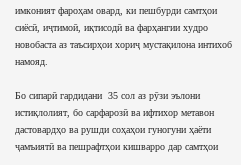имконият фароҳам овард, ки пешбурди самтҳои сиёсӣ, иҷтимоӣ, иқтисодӣ ва фарҳангии худро новобаста аз таъсирҳои хориҷ мустақилона интихоб намояд.

Бо сипарӣ гардидани  35 сол аз рӯзи эълони истиқлолият, бо сарфарозӣ ва ифтихор метавон дастовардҳо ва рушди соҳаҳои гуногуни ҳаёти ҷамъиятӣ ва пешрафтҳои кишварро дар самтҳои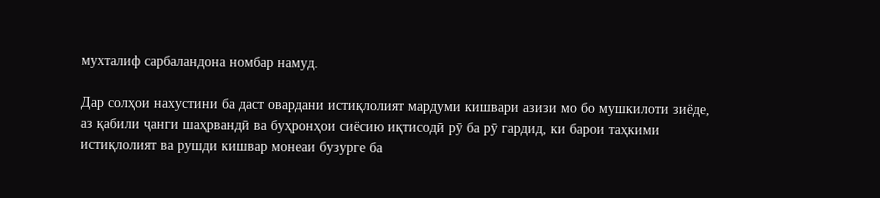мухталиф сарбаландона номбар намуд.

Дар солҳои нахустини ба даст овардани истиқлолият мардуми кишвари азизи мо бо мушкилоти зиёде, аз қабили ҷанги шаҳрвандӣ ва буҳронҳои сиёсию иқтисодӣ рӯ ба рӯ гардид, ки барои таҳкими истиқлолият ва рушди кишвар монеаи бузурге ба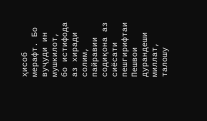ҳисоб мерафт. Бо вуҷуди ин мушкилот, бо истифода аз хиради солим, пайравии содиқона аз сиёсати пешгирифтаи Пешвои дурандеши миллат, талошу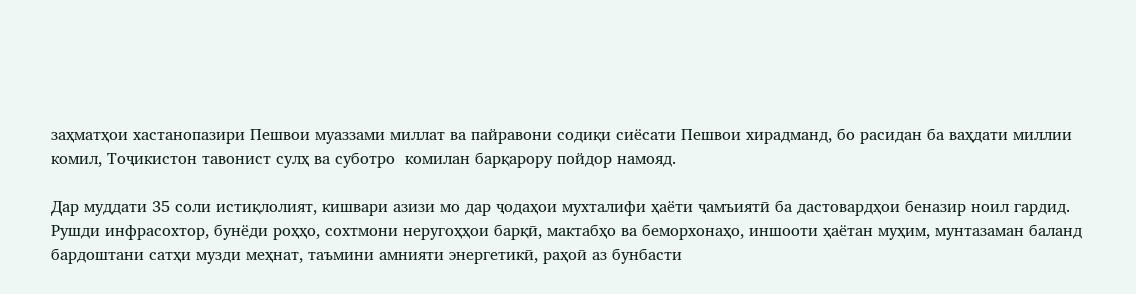заҳматҳои хастанопазири Пешвои муаззами миллат ва пайравони содиқи сиёсати Пешвои хирадманд, бо расидан ба ваҳдати миллии комил, Тоҷикистон тавонист сулҳ ва суботро  комилан барқарору пойдор намояд.

Дар муддати 35 соли истиқлолият, кишвари азизи мо дар ҷодаҳои мухталифи ҳаёти ҷамъиятӣ ба дастовардҳои беназир ноил гардид. Рушди инфрасохтор, бунёди роҳҳо, сохтмони неругоҳҳои барқӣ, мактабҳо ва беморхонаҳо, иншооти ҳаётан муҳим, мунтазаман баланд бардоштани сатҳи музди меҳнат, таъмини амнияти энергетикӣ, раҳоӣ аз бунбасти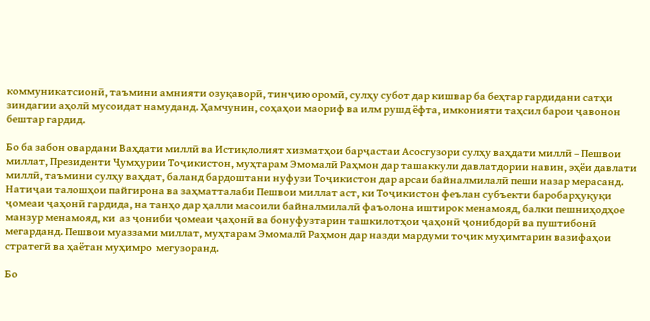коммуникатсионӣ, таъмини амнияти озуқаворӣ, тинҷию оромӣ, сулҳу субот дар кишвар ба беҳтар гардидани сатҳи зиндагии аҳолӣ мусоидат намуданд. Ҳамчунин, соҳаҳои маориф ва илм рушд ёфта, имконияти таҳсил барои ҷавонон бештар гардид.

Бо ба забон овардани Ваҳдати миллӣ ва Истиқлолият хизматҳои барҷастаи Асосгузори сулҳу ваҳдати миллӣ – Пешвои миллат, Президенти Ҷумҳурии Тоҷикистон, муҳтарам Эмомалӣ Раҳмон дар ташаккули давлатдории навин, эҳёи давлати миллӣ, таъмини сулҳу ваҳдат, баланд бардоштани нуфузи Тоҷикистон дар арсаи байналмилалӣ пеши назар мерасанд. Натиҷаи талошҳои пайгирона ва заҳматталаби Пешвои миллат аст, ки Тоҷикистон феълан субъекти баробарҳуқуқи ҷомеаи ҷаҳонӣ гардида, на танҳо дар ҳалли масоили байналмилалӣ фаъолона иштирок менамояд, балки пешниҳодҳое манзур менамояд, ки  аз ҷониби ҷомеаи ҷаҳонӣ ва бонуфузтарин ташкилотҳои ҷаҳонӣ ҷонибдорӣ ва пуштибонӣ мегарданд. Пешвои муаззами миллат, муҳтарам Эмомалӣ Раҳмон дар назди мардуми тоҷик муҳимтарин вазифаҳои стратегӣ ва ҳаётан муҳимро  мегузоранд.

Бо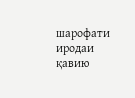шарофати иродаи қавию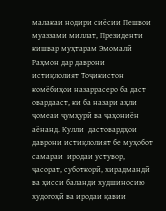малакаи нодири сиёсии Пешвои муаззами миллат, Президенти кишвар муҳтарам Эмомалӣ Раҳмон дар даврони истиқлолият Тоҷикистон комёбиҳои назаррасеро ба даст овардааст, ки ба назари аҳли ҷомеаи ҷумҳурӣ ва ҷаҳониён аёнанд. Кулли  дастовардҳои даврони истиқлолият бе муҳобот самараи  иродаи устувор, ҷасорат, суботкорӣ, хирадмандӣ ва ҳисси баланди худшиносию худогоҳӣ ва иродаи қавии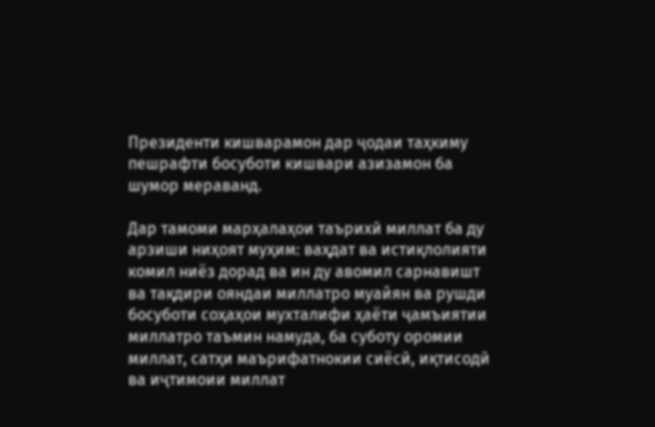Президенти кишварамон дар ҷодаи таҳкиму пешрафти босуботи кишвари азизамон ба шумор мераванд.

Дар тамоми марҳалаҳои таърихӣ миллат ба ду арзиши ниҳоят муҳим: ваҳдат ва истиқлолияти комил ниёз дорад ва ин ду авомил сарнавишт ва тақдири ояндаи миллатро муайян ва рушди босуботи соҳаҳои мухталифи ҳаёти ҷамъиятии миллатро таъмин намуда, ба суботу оромии миллат, сатҳи маърифатнокии сиёсӣ, иқтисодӣ  ва иҷтимоии миллат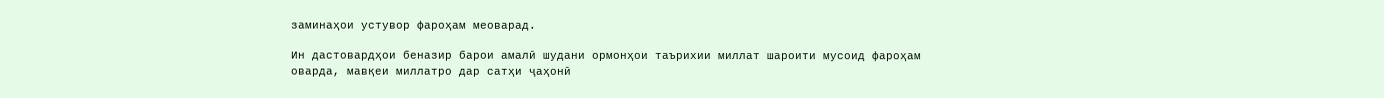заминаҳои устувор фароҳам меоварад.

Ин дастовардҳои беназир барои амалӣ шудани ормонҳои таърихии миллат шароити мусоид фароҳам оварда, мавқеи миллатро дар сатҳи ҷаҳонӣ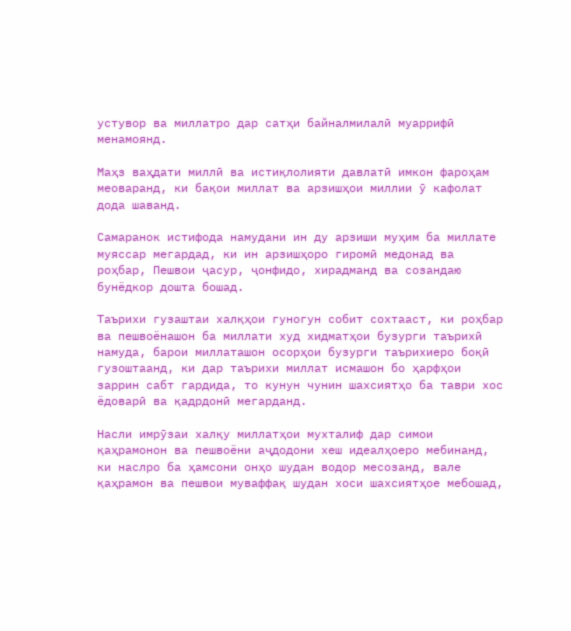устувор ва миллатро дар сатҳи байналмилалӣ муаррифӣ менамоянд.

Маҳз ваҳдати миллӣ ва истиқлолияти давлатӣ имкон фароҳам меоваранд, ки бақои миллат ва арзишҳои миллии ӯ кафолат дода шаванд.

Самаранок истифода намудани ин ду арзиши муҳим ба миллате муяссар мегардад, ки ин арзишҳоро гиромӣ медонад ва роҳбар, Пешвои ҷасур, ҷонфидо, хирадманд ва созандаю бунёдкор дошта бошад.

Таърихи гузаштаи халқҳои гуногун собит сохтааст, ки роҳбар ва пешвоёнашон ба миллати худ хидматҳои бузурги таърихӣ намуда, барои миллаташон осорҳои бузурги таърихиеро боқӣ гузоштаанд, ки дар таърихи миллат исмашон бо ҳарфҳои заррин сабт гардида, то кунун чунин шахсиятҳо ба таври хос ёдоварӣ ва қадрдонӣ мегарданд.

Насли имрӯзаи халқу миллатҳои мухталиф дар симои қаҳрамонон ва пешвоёни аҷдодони хеш идеалҳоеро мебинанд, ки наслро ба ҳамсони онҳо шудан водор месозанд, вале қаҳрамон ва пешвои муваффақ шудан хоси шахсиятҳое мебошад,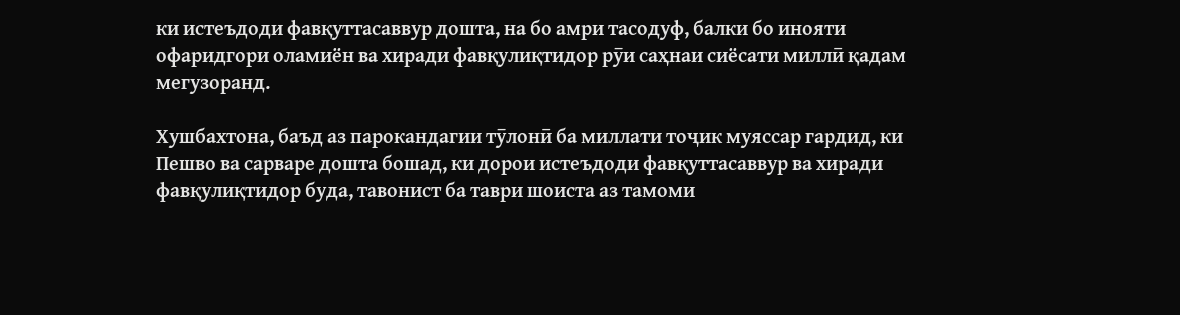ки истеъдоди фавқуттасаввур дошта, на бо амри тасодуф, балки бо инояти офаридгори оламиён ва хиради фавқулиқтидор рӯи саҳнаи сиёсати миллӣ қадам мегузоранд.

Хушбахтона, баъд аз парокандагии тӯлонӣ ба миллати тоҷик муяссар гардид, ки Пешво ва сарваре дошта бошад, ки дорои истеъдоди фавқуттасаввур ва хиради фавқулиқтидор буда, тавонист ба таври шоиста аз тамоми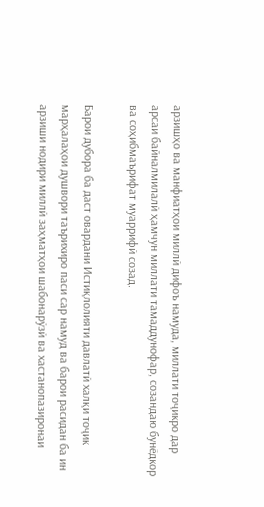арзишҳо ва манфиатҳои миллӣ дифоъ намуда, миллати тоҷикро дар арсаи байналмилалӣ ҳамчун миллати тамаддунофар, созандаю бунёдкор ва соҳибмаърифат муаррифӣ созад.

Барои дубора ба даст овардани Истиқлолияти давлатӣ халқи тоҷик марҳалаҳои душвори таърихиро паси сар намуд ва барои расидан ба ин арзиши нодири миллӣ заҳматҳои шабонарӯзӣ ва хастанопазиронаи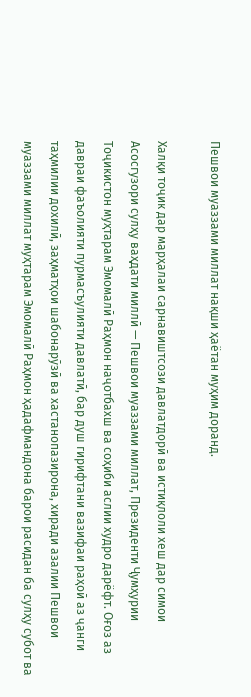Пешвои муаззами миллат нақши ҳаётан муҳим доранд.

Халқи тоҷик дар марҳалаи сарнавиштсози давлатдорӣ ва истиқлоли хеш дар симои Асосгузори сулҳу ваҳдати миллӣ — Пешвои муаззами миллат, Президенти Ҷумҳурии Тоҷикистон муҳтарам Эмомалӣ Раҳмон наҷотбахш ва соҳиби аслии худро дарёфт. Оғоз аз давраи фаъолияти пурмасъулияти давлатӣ, бар душ гирифтани вазифаи раҳоӣ аз ҷанги таҳмилии дохилӣ, заҳматҳои шабонарӯзӣ ва хастанопазирона, хиради азалии Пешвои муаззами миллат муҳтарам Эмомалӣ Раҳмон ҳадафмандона барои расидан ба сулҳу субот ва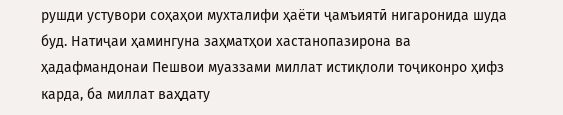рушди устувори соҳаҳои мухталифи ҳаёти ҷамъиятӣ нигаронида шуда буд. Натиҷаи ҳамингуна заҳматҳои хастанопазирона ва ҳадафмандонаи Пешвои муаззами миллат истиқлоли тоҷиконро ҳифз карда, ба миллат ваҳдату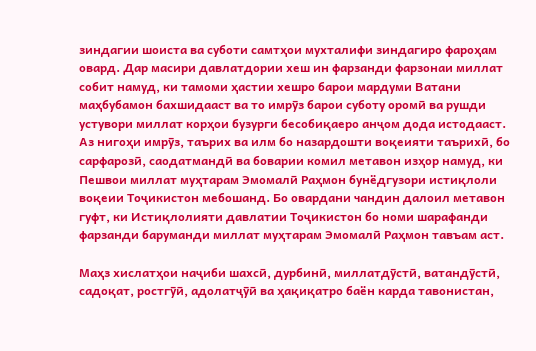зиндагии шоиста ва суботи самтҳои мухталифи зиндагиро фароҳам овард. Дар масири давлатдории хеш ин фарзанди фарзонаи миллат собит намуд, ки тамоми ҳастии хешро барои мардуми Ватани маҳбубамон бахшидааст ва то имрӯз барои суботу оромӣ ва рушди устувори миллат корҳои бузурги бесобиқаеро анҷом дода истодааст. Аз нигоҳи имрӯз, таърих ва илм бо назардошти воқеияти таърихӣ, бо сарфарозӣ, саодатмандӣ ва боварии комил метавон изҳор намуд, ки Пешвои миллат муҳтарам Эмомалӣ Раҳмон бунёдгузори истиқлоли воқеии Тоҷикистон мебошанд. Бо овардани чандин далоил метавон гуфт, ки Истиқлолияти давлатии Тоҷикистон бо номи шарафанди фарзанди баруманди миллат муҳтарам Эмомалӣ Раҳмон тавъам аст.

Маҳз хислатҳои наҷиби шахсӣ, дурбинӣ, миллатдӯстӣ, ватандӯстӣ, садоқат, ростгӯӣ, адолатҷӯӣ ва ҳақиқатро баён карда тавонистан,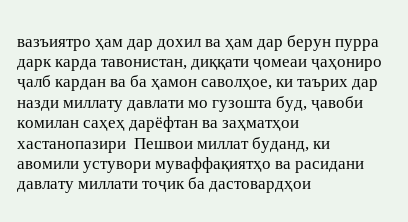вазъиятро ҳам дар дохил ва ҳам дар берун пурра дарк карда тавонистан, диққати ҷомеаи ҷаҳониро ҷалб кардан ва ба ҳамон саволҳое, ки таърих дар назди миллату давлати мо гузошта буд, ҷавоби комилан саҳеҳ дарёфтан ва заҳматҳои хастанопазири  Пешвои миллат буданд, ки авомили устувори муваффақиятҳо ва расидани давлату миллати тоҷик ба дастовардҳои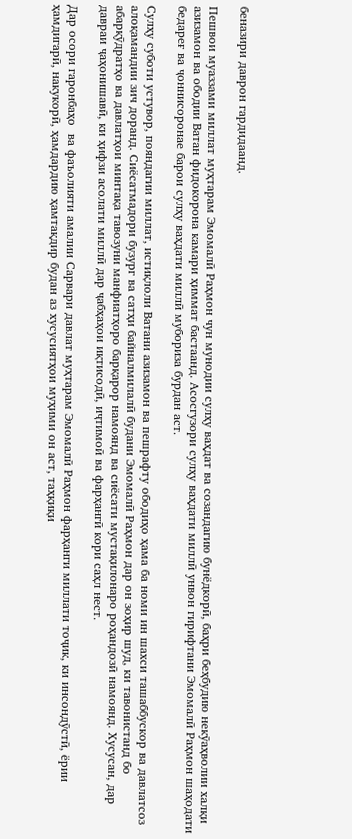беназири даврон гардидаанд.

Пешвои муаззами миллат муҳтарам Эмомалӣ Раҳмон чун мунодии сулҳу ваҳдат ва созандагию бунёдкорӣ, баҳри беҳбудию некӯаҳволии халқи азизамон ва ободии Ватан фидокорона камари ҳиммат бастаанд. Асосгузори сулҳу ваҳдати миллӣ унвон гирифтани Эмомалӣ Раҳмон шаҳодати бедареғ ва ҷоннисоронае барои сулҳу ваҳдати миллӣ мубориза бурдан аст.

Сулҳу суботи устувор, пояндагии миллат, истиқлоли Ватани азизамон ва пешрафту ободиҳо ҳама ба номи ин шахси ташаббускор ва давлатсоз алоқамандии зич доранд. Сиёсатмадори бузург ва сатҳи байналмилалӣ будани Эмомалӣ Раҳмон дар он зоҳир шуд, ки тавонистанд бо абарқӯдратҳо ва давлатҳои минтақа тавозуни манфиатҳоро барқарор намоянд ва сиёсати мустақилонаро роҳандозӣ намоянд. Хусусан, дар давраи ҷаҳонишавӣ, ки ҳифзи асолати миллӣ дар ҷабҳаҳои иқтисодӣ, иҷтимоӣ ва фарҳангӣ кори саҳл нест.

Дар осори гаронбаҳо  ва фаъолияти амалии Сарвари давлат муҳтарам Эмомалӣ Раҳмон фарҳанги миллати тоҷик, ки инсондӯстӣ, ёрии ҳамдигарӣ, накукорӣ, ҳамдардию ҳамтақдир будан аз хусусиятҳои муҳими он аст, таҳқиқи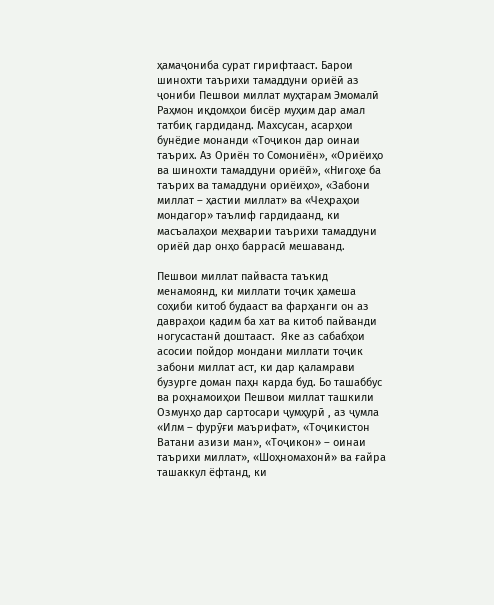ҳамаҷониба сурат гирифтааст. Барои шинохти таърихи тамаддуни ориёӣ аз ҷониби Пешвои миллат муҳтарам Эмомалӣ Раҳмон иқдомҳои бисёр муҳим дар амал татбиқ гардиданд. Махсусан, асарҳои бунёдие монанди «Тоҷикон дар оинаи таърих. Аз Ориён то Сомониён», «Ориёиҳо ва шинохти тамаддуни ориёӣ», «Нигоҳе ба таърих ва тамаддуни ориёиҳо», «Забони миллат – ҳастии миллат» ва «Чеҳраҳои мондагор» таълиф гардидаанд, ки масъалаҳои меҳварии таърихи тамаддуни ориёӣ дар онҳо баррасӣ мешаванд.

Пешвои миллат пайваста таъкид менамоянд, ки миллати тоҷик ҳамеша соҳиби китоб будааст ва фарҳанги он аз давраҳои қадим ба хат ва китоб пайванди ногусастанӣ доштааст.  Яке аз сабабҳои асосии пойдор мондани миллати тоҷик забони миллат аст, ки дар қаламрави бузурге доман паҳн карда буд. Бо ташаббус ва роҳнамоиҳои Пешвои миллат ташкили Озмунҳо дар сартосари ҷумҳурӣ , аз ҷумла «Илм – фурӯғи маърифат», «Тоҷикистон Ватани азизи ман», «Тоҷикон» – оинаи таърихи миллат», «Шоҳномахонӣ» ва ғайра ташаккул ёфтанд, ки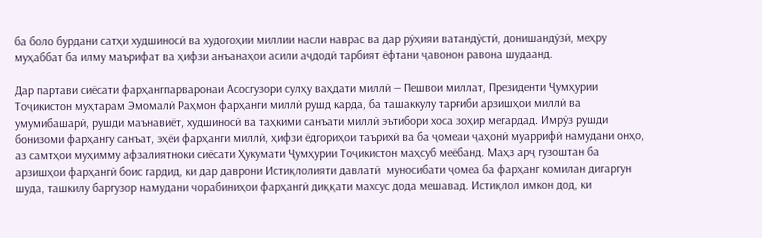ба боло бурдани сатҳи худшиносӣ ва худогоҳии миллии насли наврас ва дар рӯҳияи ватандӯстӣ, донишандӯзӣ, меҳру муҳаббат ба илму маърифат ва ҳифзи анъанаҳои асили аҷдодӣ тарбият ёфтани ҷавонон равона шудаанд.

Дар партави сиёсати фарҳангпарваронаи Асосгузори сулҳу ваҳдати миллӣ — Пешвои миллат, Президенти Ҷумҳурии Тоҷикистон муҳтарам Эмомалӣ Раҳмон фарҳанги миллӣ рушд карда, ба ташаккулу тарғиби арзишҳои миллӣ ва умумибашарӣ, рушди маънавиёт, худшиносӣ ва таҳкими санъати миллӣ эътибори хоса зоҳир мегардад. Имрӯз рушди бонизоми фарҳангу санъат, эҳёи фарҳанги миллӣ, ҳифзи ёдгориҳои таърихӣ ва ба ҷомеаи ҷаҳонӣ муаррифӣ намудани онҳо, аз самтҳои муҳимму афзалиятноки сиёсати Ҳукумати Ҷумҳурии Тоҷикистон маҳсуб меёбанд. Маҳз арҷ гузоштан ба арзишҳои фарҳангӣ боис гардид, ки дар даврони Истиқлолияти давлатӣ  муносибати ҷомеа ба фарҳанг комилан дигаргун шуда, ташкилу баргузор намудани чорабиниҳои фарҳангӣ диққати махсус дода мешавад. Истиқлол имкон дод, ки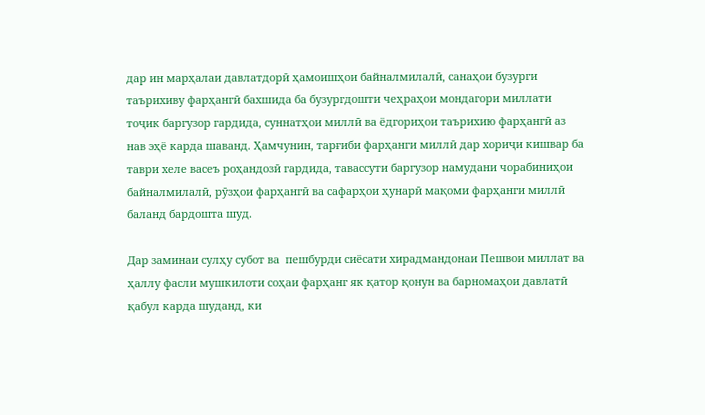дар ин марҳалаи давлатдорӣ ҳамоишҳои байналмилалӣ, санаҳои бузурги таърихиву фарҳангӣ бахшида ба бузургдошти чеҳраҳои мондагори миллати тоҷик баргузор гардида, суннатҳои миллӣ ва ёдгориҳои таърихию фарҳангӣ аз нав эҳё карда шаванд. Ҳамчунин, тарғиби фарҳанги миллӣ дар хориҷи кишвар ба таври хеле васеъ роҳандозӣ гардида, тавассути баргузор намудани чорабиниҳои байналмилалӣ, рӯзҳои фарҳангӣ ва сафарҳои ҳунарӣ мақоми фарҳанги миллӣ баланд бардошта шуд.

Дар заминаи сулҳу субот ва  пешбурди сиёсати хирадмандонаи Пешвои миллат ва ҳаллу фасли мушкилоти соҳаи фарҳанг як қатор қонун ва барномаҳои давлатӣ қабул карда шуданд, ки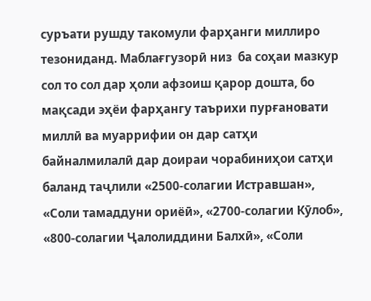суръати рушду такомули фарҳанги миллиро тезониданд. Маблағгузорӣ низ  ба соҳаи мазкур сол то сол дар ҳоли афзоиш қарор дошта, бо мақсади эҳёи фарҳангу таърихи пурғановати миллӣ ва муаррифии он дар сатҳи байналмилалӣ дар доираи чорабиниҳои сатҳи баланд таҷлили «2500-солагии Истравшан», «Соли тамаддуни ориёӣ», «2700-солагии Кӯлоб», «800-солагии Ҷалолиддини Балхӣ», «Соли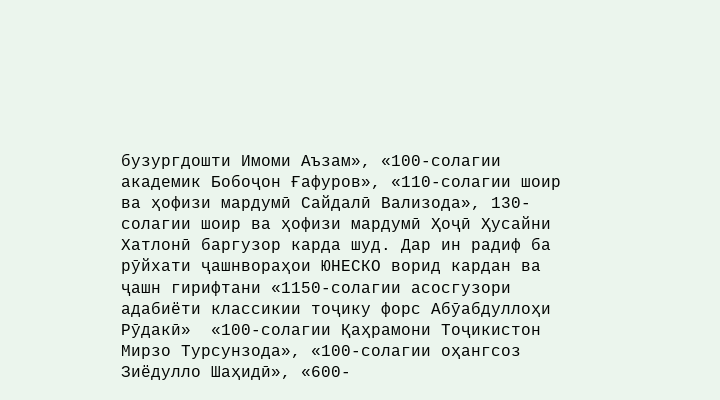бузургдошти Имоми Аъзам», «100-солагии академик Бобоҷон Ғафуров», «110-солагии шоир ва ҳофизи мардумӣ Сайдалӣ Вализода», 130-солагии шоир ва ҳофизи мардумӣ Ҳоҷӣ Ҳусайни Хатлонӣ баргузор карда шуд. Дар ин радиф ба рӯйхати ҷашнвораҳои ЮНЕСКО ворид кардан ва ҷашн гирифтани «1150-солагии асосгузори адабиёти классикии тоҷику форс Абӯабдуллоҳи Рӯдакӣ»  «100-солагии Қаҳрамони Тоҷикистон Мирзо Турсунзода», «100-солагии оҳангсоз Зиёдулло Шаҳидӣ», «600-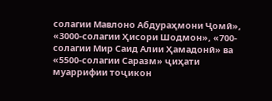солагии Мавлоно Абдураҳмони Ҷомӣ», «3000-солагии Ҳисори Шодмон», «700-солагии Мир Саид Алии Ҳамадонӣ» ва «5500-солагии Саразм» ҷиҳати муаррифии тоҷикон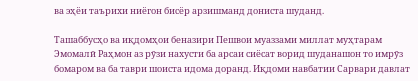ва эҳёи таърихи ниёгон бисёр арзишманд дониста шуданд.

Ташаббусҳо ва иқдомҳои беназири Пешвои муаззами миллат муҳтарам Эмомалӣ Раҳмон аз рӯзи нахусти ба арсаи сиёсат ворид шуданашон то имрӯз бомаром ва ба таври шоиста идома доранд. Иқдоми навбатии Сарвари давлат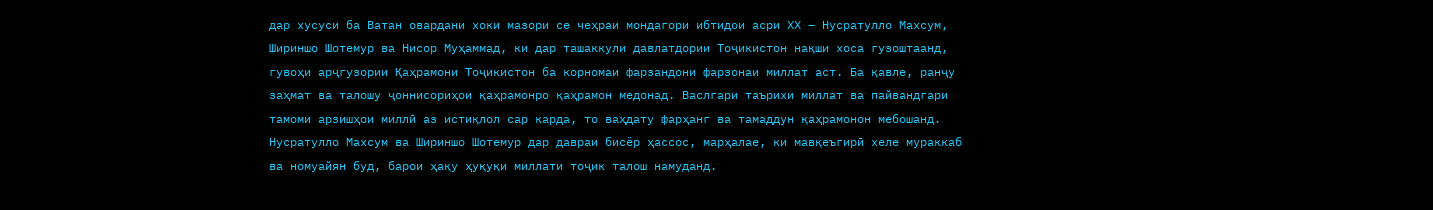дар хусуси ба Ватан овардани хоки мазори се чеҳраи мондагори ибтидои асри ХХ – Нусратулло Махсум, Шириншо Шотемур ва Нисор Муҳаммад, ки дар ташаккули давлатдории Тоҷикистон нақши хоса гузоштаанд, гувоҳи арҷгузории Қаҳрамони Тоҷикистон ба корномаи фарзандони фарзонаи миллат аст. Ба қавле, ранҷу заҳмат ва талошу ҷоннисориҳои қаҳрамонро қаҳрамон медонад. Васлгари таърихи миллат ва пайвандгари тамоми арзишҳои миллӣ аз истиқлол сар карда, то ваҳдату фарҳанг ва тамаддун қаҳрамонон мебошанд. Нусратулло Махсум ва Шириншо Шотемур дар давраи бисёр ҳассос, марҳалае, ки мавқеъгирӣ хеле мураккаб ва номуайян буд, барои ҳақу ҳуқуқи миллати тоҷик талош намуданд.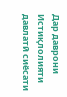Дар даврони Истиқлолияти давлатӣ сиёсати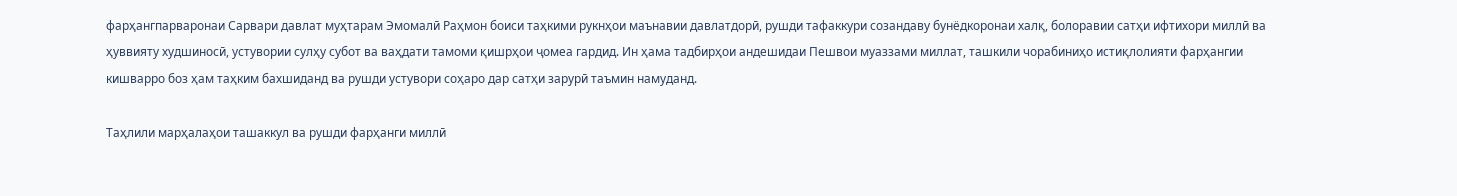фарҳангпарваронаи Сарвари давлат муҳтарам Эмомалӣ Раҳмон боиси таҳкими рукнҳои маънавии давлатдорӣ, рушди тафаккури созандаву бунёдкоронаи халқ, болоравии сатҳи ифтихори миллӣ ва ҳуввияту худшиносӣ, устувории сулҳу субот ва ваҳдати тамоми қишрҳои ҷомеа гардид. Ин ҳама тадбирҳои андешидаи Пешвои муаззами миллат, ташкили чорабиниҳо истиқлолияти фарҳангии кишварро боз ҳам таҳким бахшиданд ва рушди устувори соҳаро дар сатҳи зарурӣ таъмин намуданд.

Таҳлили марҳалаҳои ташаккул ва рушди фарҳанги миллӣ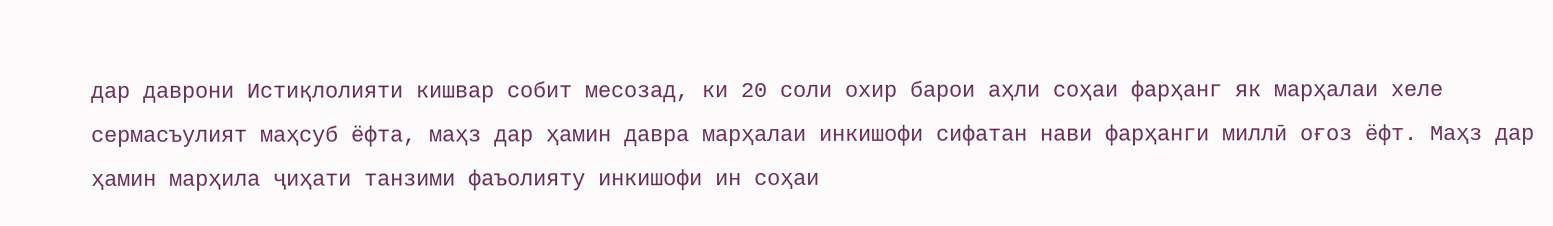дар даврони Истиқлолияти кишвар собит месозад, ки 20 соли охир барои аҳли соҳаи фарҳанг як марҳалаи хеле сермасъулият маҳсуб ёфта, маҳз дар ҳамин давра марҳалаи инкишофи сифатан нави фарҳанги миллӣ оғоз ёфт. Маҳз дар ҳамин марҳила ҷиҳати танзими фаъолияту инкишофи ин соҳаи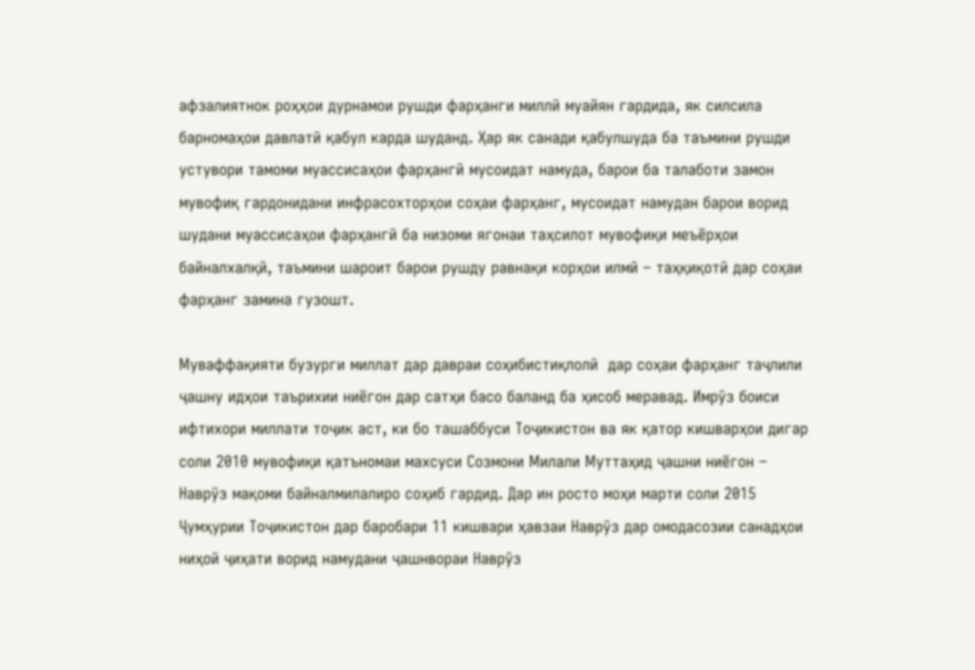афзалиятнок роҳҳои дурнамои рушди фарҳанги миллӣ муайян гардида, як силсила барномаҳои давлатӣ қабул карда шуданд. Ҳар як санади қабулшуда ба таъмини рушди устувори тамоми муассисаҳои фарҳангӣ мусоидат намуда, барои ба талаботи замон мувофиқ гардонидани инфрасохторҳои соҳаи фарҳанг, мусоидат намудан барои ворид шудани муассисаҳои фарҳангӣ ба низоми ягонаи таҳсилот мувофиқи меъёрҳои байналхалқӣ, таъмини шароит барои рушду равнақи корҳои илмӣ – таҳқиқотӣ дар соҳаи фарҳанг замина гузошт.

Муваффақияти бузурги миллат дар давраи соҳибистиқлолӣ  дар соҳаи фарҳанг таҷлили ҷашну идҳои таърихии ниёгон дар сатҳи басо баланд ба ҳисоб меравад. Имрӯз боиси ифтихори миллати тоҷик аст, ки бо ташаббуси Тоҷикистон ва як қатор кишварҳои дигар соли 2010 мувофиқи қатъномаи махсуси Созмони Милали Муттаҳид ҷашни ниёгон – Наврӯз мақоми байналмилалиро соҳиб гардид. Дар ин росто моҳи марти соли 2015 Ҷумҳурии Тоҷикистон дар баробари 11 кишвари ҳавзаи Наврӯз дар омодасозии санадҳои ниҳоӣ ҷиҳати ворид намудани ҷашнвораи Наврӯз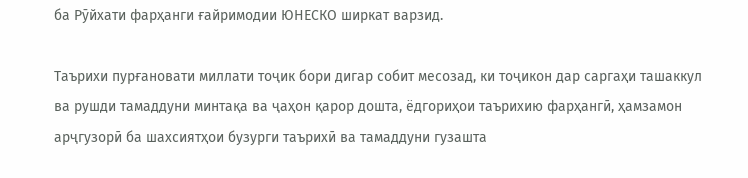ба Рӯйхати фарҳанги ғайримодии ЮНЕСКО ширкат варзид.

Таърихи пурғановати миллати тоҷик бори дигар собит месозад, ки тоҷикон дар саргаҳи ташаккул ва рушди тамаддуни минтақа ва ҷаҳон қарор дошта, ёдгориҳои таърихию фарҳангӣ, ҳамзамон арҷгузорӣ ба шахсиятҳои бузурги таърихӣ ва тамаддуни гузашта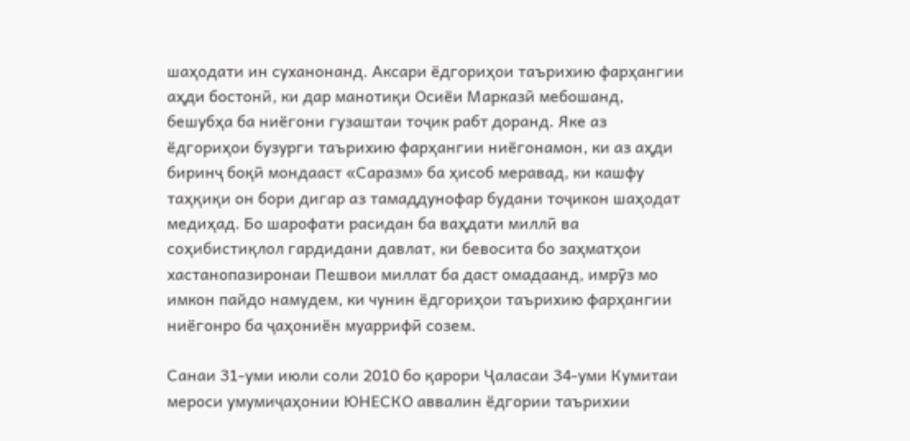шаҳодати ин суханонанд. Аксари ёдгориҳои таърихию фарҳангии аҳди бостонӣ, ки дар манотиқи Осиёи Марказӣ мебошанд, бешубҳа ба ниёгони гузаштаи тоҷик рабт доранд. Яке аз ёдгориҳои бузурги таърихию фарҳангии ниёгонамон, ки аз аҳди биринҷ боқӣ мондааст «Саразм» ба ҳисоб меравад, ки кашфу таҳқиқи он бори дигар аз тамаддунофар будани тоҷикон шаҳодат медиҳад. Бо шарофати расидан ба ваҳдати миллӣ ва соҳибистиқлол гардидани давлат, ки бевосита бо заҳматҳои хастанопазиронаи Пешвои миллат ба даст омадаанд, имрӯз мо имкон пайдо намудем, ки чунин ёдгориҳои таърихию фарҳангии ниёгонро ба ҷаҳониён муаррифӣ созем.

Санаи 31-уми июли соли 2010 бо қарори Ҷаласаи 34-уми Кумитаи мероси умумиҷаҳонии ЮНЕСКО аввалин ёдгории таърихии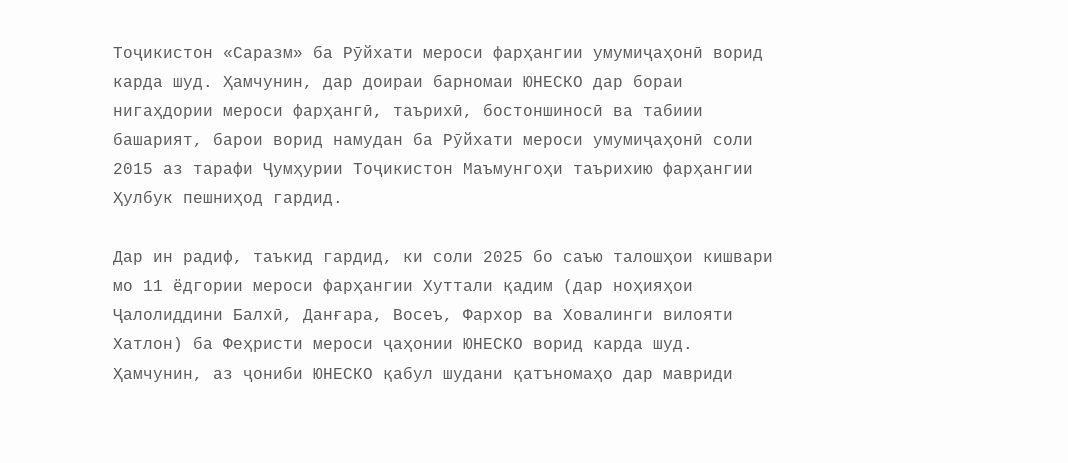Тоҷикистон «Саразм» ба Рӯйхати мероси фарҳангии умумиҷаҳонӣ ворид карда шуд. Ҳамчунин, дар доираи барномаи ЮНЕСКО дар бораи нигаҳдории мероси фарҳангӣ, таърихӣ, бостоншиносӣ ва табиии башарият, барои ворид намудан ба Рӯйхати мероси умумиҷаҳонӣ соли 2015 аз тарафи Ҷумҳурии Тоҷикистон Маъмунгоҳи таърихию фарҳангии Ҳулбук пешниҳод гардид.

Дар ин радиф, таъкид гардид, ки соли 2025 бо саъю талошҳои кишвари мо 11 ёдгории мероси фарҳангии Хуттали қадим (дар ноҳияҳои Ҷалолиддини Балхӣ, Данғара, Восеъ, Фархор ва Ховалинги вилояти Хатлон) ба Феҳристи мероси ҷаҳонии ЮНЕСКО ворид карда шуд. Ҳамчунин, аз ҷониби ЮНЕСКО қабул шудани қатъномаҳо дар мавриди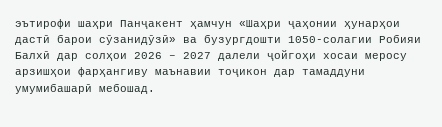эътирофи шаҳри Панҷакент ҳамчун «Шаҳри ҷаҳонии ҳунарҳои дастӣ барои сӯзанидӯзӣ» ва бузургдошти 1050-солагии Робияи Балхӣ дар солҳои 2026 – 2027 далели ҷойгоҳи хосаи меросу арзишҳои фарҳангиву маънавии тоҷикон дар тамаддуни умумибашарӣ мебошад.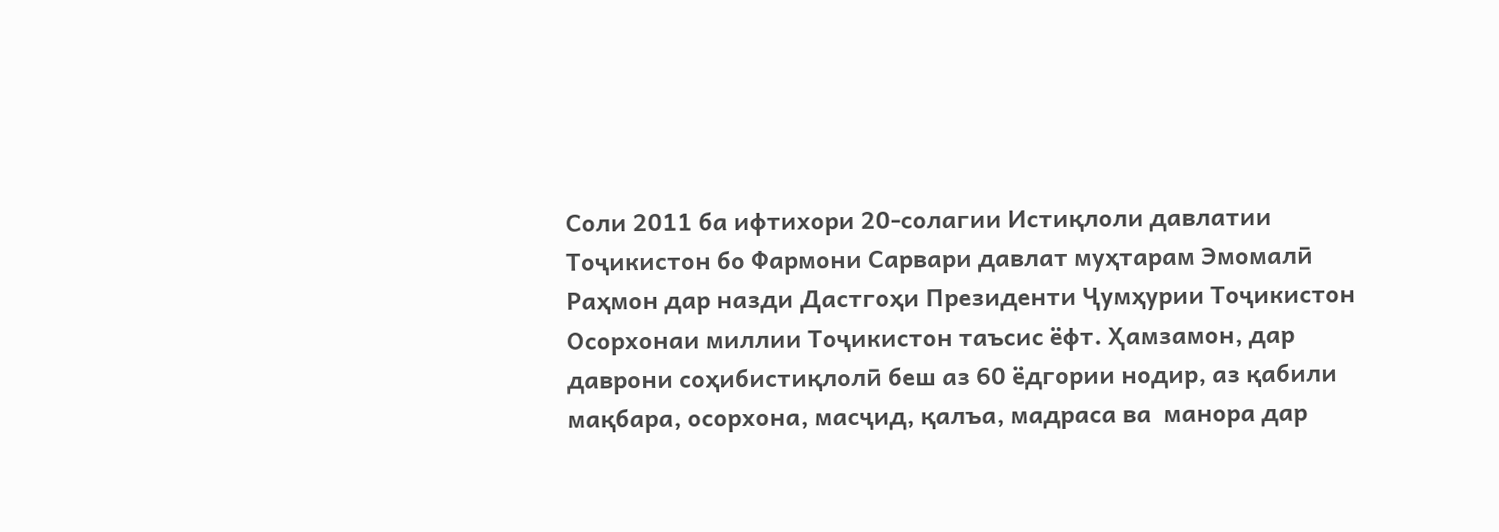Соли 2011 ба ифтихори 20-солагии Истиқлоли давлатии Тоҷикистон бо Фармони Сарвари давлат муҳтарам Эмомалӣ Раҳмон дар назди Дастгоҳи Президенти Ҷумҳурии Тоҷикистон Осорхонаи миллии Тоҷикистон таъсис ёфт. Ҳамзамон, дар даврони соҳибистиқлолӣ беш аз 60 ёдгории нодир, аз қабили мақбара, осорхона, масҷид, қалъа, мадраса ва  манора дар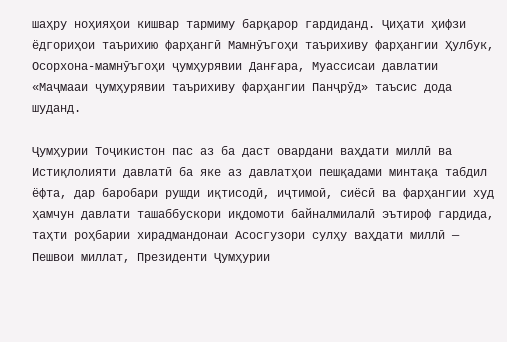шаҳру ноҳияҳои кишвар тармиму барқарор гардиданд. Ҷиҳати ҳифзи ёдгориҳои таърихию фарҳангӣ Мамнӯъгоҳи таърихиву фарҳангии Ҳулбук, Осорхона-мамнӯъгоҳи ҷумҳурявии Данғара, Муассисаи давлатии «Маҷмааи ҷумҳурявии таърихиву фарҳангии Панҷрӯд» таъсис дода шуданд.

Ҷумҳурии Тоҷикистон пас аз ба даст овардани ваҳдати миллӣ ва Истиқлолияти давлатӣ ба яке аз давлатҳои пешқадами минтақа табдил ёфта, дар баробари рушди иқтисодӣ, иҷтимоӣ, сиёсӣ ва фарҳангии худ ҳамчун давлати ташаббускори иқдомоти байналмилалӣ эътироф гардида, таҳти роҳбарии хирадмандонаи Асосгузори сулҳу ваҳдати миллӣ — Пешвои миллат, Президенти Ҷумҳурии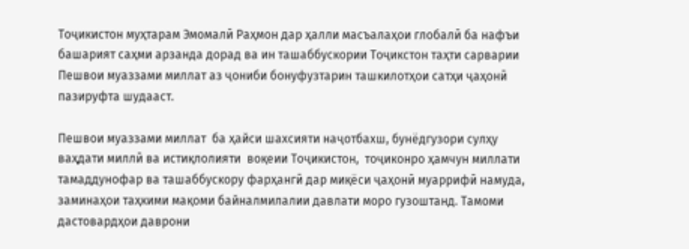Тоҷикистон муҳтарам Эмомалӣ Раҳмон дар ҳалли масъалаҳои глобалӣ ба нафъи башарият саҳми арзанда дорад ва ин ташаббускории Тоҷикстон таҳти сарварии Пешвои муаззами миллат аз ҷониби бонуфузтарин ташкилотҳои сатҳи ҷаҳонӣ пазируфта шудааст.

Пешвои муаззами миллат  ба ҳайси шахсияти наҷотбахш, бунёдгузори сулҳу ваҳдати миллӣ ва истиқлолияти  воқеии Тоҷикистон,  тоҷиконро ҳамчун миллати тамаддунофар ва ташаббускору фарҳангӣ дар миқёси ҷаҳонӣ муаррифӣ намуда, заминаҳои таҳкими мақоми байналмилалии давлати моро гузоштанд. Тамоми дастовардҳои даврони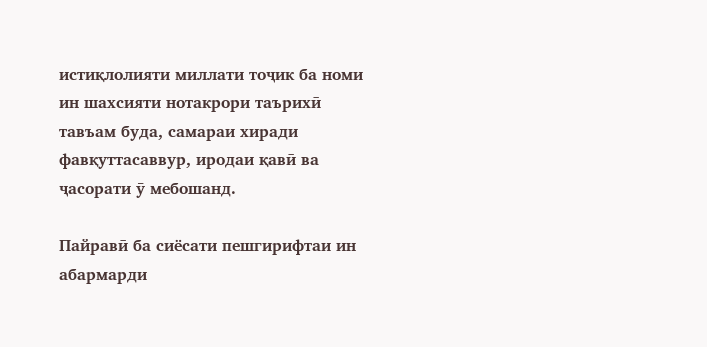истиқлолияти миллати тоҷик ба номи ин шахсияти нотакрори таърихӣ тавъам буда, самараи хиради фавқуттасаввур, иродаи қавӣ ва ҷасорати ӯ мебошанд.

Пайравӣ ба сиёсати пешгирифтаи ин абармарди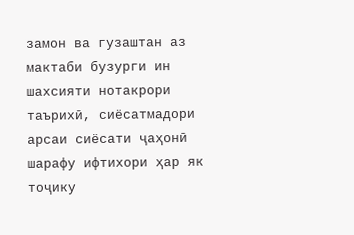замон ва гузаштан аз мактаби бузурги ин шахсияти нотакрори таърихӣ, сиёсатмадори арсаи сиёсати ҷаҳонӣ шарафу ифтихори ҳар як тоҷику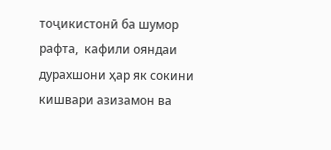тоҷикистонӣ ба шумор рафта,  кафили ояндаи дурахшони ҳар як сокини кишвари азизамон ва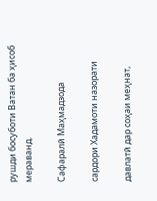рушди босуботи Ватан ба ҳисоб мераванд.

Сафаралӣ Маҳмадзода

сардори Хадамоти назорати

давлатӣ дар соҳаи меҳнат,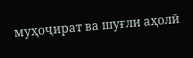муҳоҷират ва шуғли аҳолӣ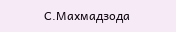С.Махмадзода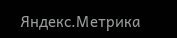Яндекс.Метрика